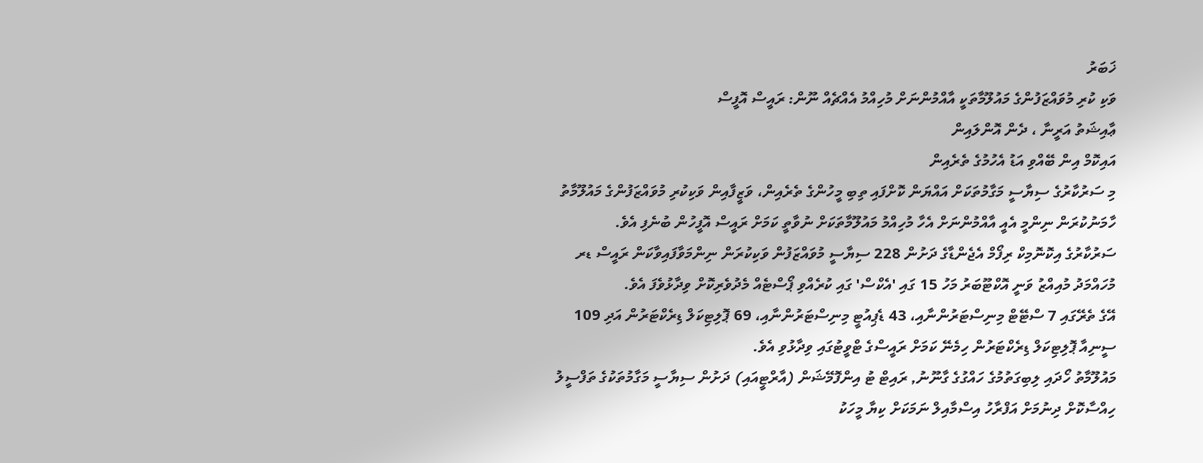ޚަބަރު
ވަކި ކުރި މުވައްޒަފުންގެ މައުލޫމާތަކީ އާއްމުންނަށް މުހިއްމު އެއްޗެއް ނޫން: ރައީސް އޮފީސް
ޢާއިޝަތު އަރީނާ ، ދެން އޮންލައިން
އައިކޮމް އިން ބޭއްވި އަޑު އެހުމުގެ ތެރެއިން
މި ސަރުކާރުގެ ސިޔާސީ މަގާމުތަކަށް އައްޔަން ކޮށްފައި ތިބި މީހުންގެ ތެރެއިން، ވަޒީފާއިން ވަކިކުރި މުވައްޒަފުންގެ މައުލޫމާތު ހާމަނުކުރަން ނިންމީ އެއީ އާއްމުންނަށް އެހާ މުހިއްމު މައުލޫމާތަކަށް ނުވާތީ ކަމަށް ރައީސް އޮފީހުން ބުނެފި އެވެ.
ސަރުކާރުގެ އިކޮނޮމިކް ރިފޯމް އެޖެންޑާގެ ދަށުން 228 ސިޔާސީ މުވައްޒަފުން ވަކިކުރަން ނިންމަވާފައިވާކަން ރައީސް ޑރ މުހައްމަދު މުއިއްޒު ވަނީ އޮކްޓޫބަރު މަހު 15 ގައި 'އެކްސް' ގައި ކުރެއްވި ޕޯސްޓެއް މެދުވެރިކޮށް ވިދާޅުވެފަ އެވެ.
އޭގެ ތެރޭގައި 7 ސްޓޭޓް މިނިސްޓަރުންނާއި، 43 ޑެޕިއުޓީ މިނިސްޓަރުންނާއި، 69 ޕޮލިޓިކަލް ޑިރެކްޓަރުން އަދި 109 ސީނިއާ ޕޮލިޓިކަލް ޑިރެކްޓަރުން ހިމެނޭ ކަމަށް ރައީސްގެ ޓްވީޓުގައި ވިދާޅުވި އެވެ.
މައުލޫމާތު ހޯދައި ލިބިގަތުމުގެ ހައްގުގެ ގާނޫނު, ރައިޓް ޓު އިންފޮމޭޝަން (އާރްޓީއައި) ދަށުން ސިޔާސީ މަގާމުތަކުގެ ތަފްސީލު ހިއްސާކޮށް ދިނުމަށް އަފްރާހު އިސްމާއިލް ނަމަކަށް ކިޔާ މީހަކު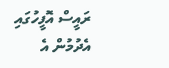ރައީސް އޮފީހުގައި އެދުމުން އެ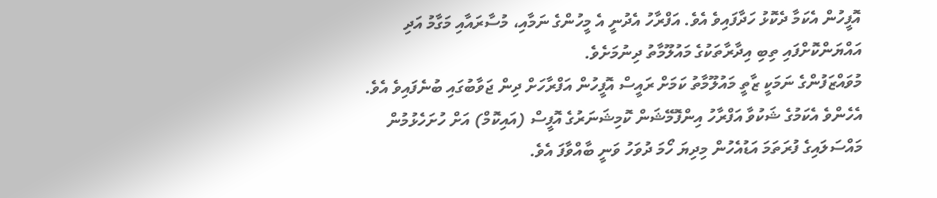އޮފީހުން އެކަމާ ދެކޮޅު ހަދާފައިވެ އެވެ. އަފްރާހު އެދުނީ އެ މީހުންގެ ނަމާއި، މުސާރައާއި މަގާމު އަދި އައްޔަންކޮށްފައި ތިބި އިދާރާތަކުގެ މައުލޫމާތު ދިނުމަށެވެ.
މުވައްޒަފުންގެ ނަމަކީ ޒާތީ މައުލޫމާތު ކަމަށް ރައީސް އޮފީހުން އަފްރާހަށް ދިން ޖަވާބުގައި ބުނެފައިވެ އެވެ. އެހެންވެ އެކަމުގެ ޝަކުވާ އަފްރާހު އިންފޮމޭޝަން ކޮމިޝަނަރުގެ އޮފީސް (އައިކޮމް) އަށް ހުށަހެޅުމުން މައްސަލައިގެ ފުރަތަމަ އަޑުއެހުން މިދިޔަ ހޯމަ ދުވަހު ވަނީ ބާއްވާފަ އެވެ.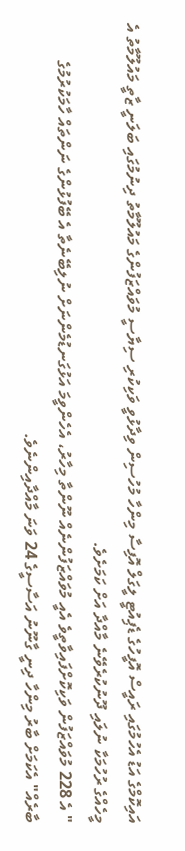އައިކޮމްގެ އަޑު އެހުމުގައި ރައީސް އޮފީހުގެ ޑެޕިއުޓީ ލީގަލް އޮފިސާ މިންހާ މުހުސިން ވިދާޅުވީ ވަކިކުރި ސިޔާސީ މުވައްޒަފުންގެ މައުލޫމާތު ދިނުމުގައި ބަލަނީ ޒާތީ މައުލޫމާތު އެ މީހެއްގެ ރުހުމަކާ ނުލައި ދޫނުކުރެވޭނެ މާއްދާ އަށް ކަމަށެވެ.
" އެ 228 މުވައްޒަފުން ވަކިކޮށްފައިވާތީވެ އެއީ މުވައްޒަފުންނެއް ނޫންތާ މިހާރު، އެހެންވީމަ އަޅުގަނޑުމެންނަށް ނުލިބޭނެތާ އެ ބޭފުޅުންގެ ނަންތައް ހާމަކުރުމުގެ ބާރެއް" އެކަމަށް ބާރު މިންހާ ދިނީ ގާނޫނު އަސާސީގެ 24 ވަނަ މާއްދާއިންނެވެ.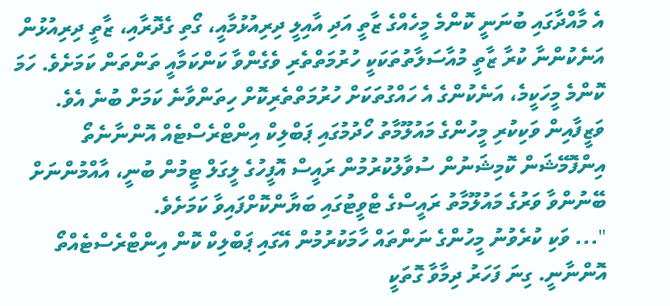އެ މާއްދާގައި ބުނަނީ ކޮންމެ މީހެއްގެ ޒާތީ އަދި އާއިލީ ދިރިއުޅުމާއީ، ގޯތި ގެދޮރާއި، ޒާތީ ދިރިއުޅުން އަނެކުންނާ ކުރާ ޒާތީ މުއާސަލާތުތަކަކީ ހުރުމަތްތެރި ވެގެންވާ ކަންކަމާއީ ތަންތަން ކަމަށެވެ. ހަމަ ކޮންމެ މީހަކީމެ، އަނެކުންގެ އެ ހައްގުތަކަށް ހުރުމަތްތެރިކޮށް ހިތަންވާނެ ކަމަށް ބުނެ އެވެ.
ވަޒީފާއިން ވަކިކުރި މީހުންގެ މައުލޫމާތު ހޯދުމުގައި ޕަބްލިކް އިންޓްރެސްޓެއް އޮންނާނެތޯ އިންފޮމޭޝަން ކޮމިޝަނުން ސުވާލުކުރުމުން ރައީސް އޮފީހުގެ ލީގަލް ޓީމުން ބުނީ، އާއްމުންނަށް ބޭނުންވާ ވަރުގެ މައުލޫމާތު ރައީސްގެ ޓްވީޓުގައި ބަޔާންކޮށްފައިވާ ކަމަށެވެ.
"... ވަކި ކުރެވުނު މީހުންގެ ނަންތައް ހާމަކުރުމުން އޭގައި ޕަބްލިކް ކޮން އިންޓްރެސްޓެއްތޯ އޮންނާނީ. ގިނަ ފަހަރު ދިމާވާ ގޮތަކީ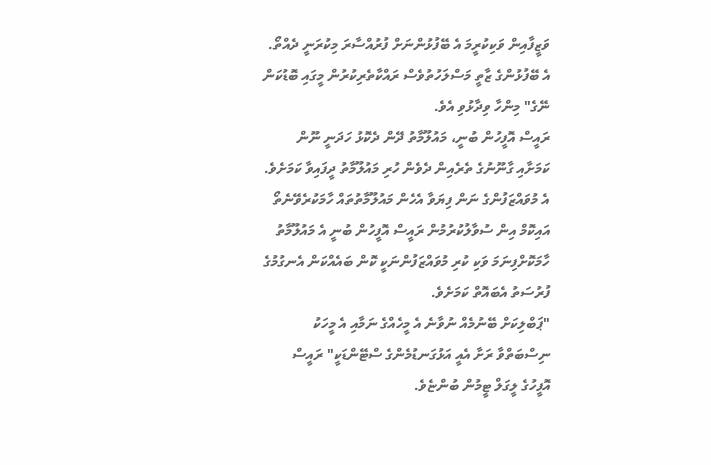ވަޒީފާއިން ވަކިކުރީމަ އެ ބޭފުޅުންނަށް ފުރުއްސާރަ މިކުރަނީ ދެއްތޯ. އެ ބޭފުޅުންގެ ޒާތީ މަސްލަހުތުވެސް ރައްކާތެރިކުރުން މީގައި ބޮޑުކަން ނޭގެ" މިންހާ ވިދާޅުވި އެވެ.
ރައީސް އޮފީހުން ބުނީ، މައުލޫމާތު ދޭން ދެކޮޅު ހަދަނީ ނޫން ކަމަށާއި ގާނޫނުގެ ތެރެއިން ދެވެން ހުރި މައުލޫމާތު ދީފައިވާ ކަމަށެވެ.
އެ މުވައްޒަފުންގެ ނަން ފިޔަވާ އެހެން މައުލޫމާތުތައް ހާމަކުރެވޭނެތޯ އައިކޮމް އިން ސުވާލުކުރުމުން ރައީސް އޮފީހުން ބުނީ އެ މައުލޫމާތު ހާމަކޮށްފިނަމަ ވަކި ކުރި މުވައްޒަފުންނަކީ ކޮން ބައެއްކަން އެނގުމުގެ ފުރުސަތު އެބައޮތް ކަމަށެވެ.
"ޕަބްލިކަށް ބޭނުމެއް ނުވާނެ އެ މީހެއްގެ ނަމާއި އެ މީހަކު ނިސްބަތްވާ ރަށާ އެއީ އަޅުގަނޑުމެންގެ ސްޓޭންޑަކީ" ރައީސް އޮފީހުގެ ލީގަލް ޓީމުން ބުންޏެވެ.